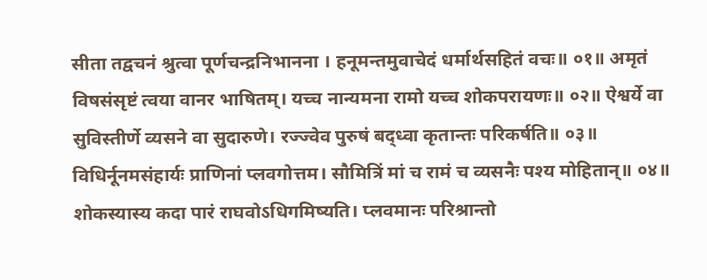सीता तद्वचनं श्रुत्वा पूर्णचन्द्रनिभानना । हनूमन्तमुवाचेदं धर्मार्थसहितं वचः॥ ०१॥ अमृतं विषसंसृष्टं त्वया वानर भाषितम्। यच्च नान्यमना रामो यच्च शोकपरायणः॥ ०२॥ ऐश्वर्ये वा सुविस्तीर्णे व्यसने वा सुदारुणे। रज्ज्वेव पुरुषं बद्ध्वा कृतान्तः परिकर्षति॥ ०३॥ विधिर्नूनमसंहार्यः प्राणिनां प्लवगोत्तम। सौमित्रिं मां च रामं च व्यसनैः पश्य मोहितान्॥ ०४॥ शोकस्यास्य कदा पारं राघवोऽधिगमिष्यति। प्लवमानः परिश्रान्तो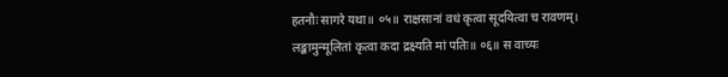हतनौः सागरे यथा॥ ०५॥ राक्षसानां वधं कृत्वा सूदयित्वा च रावणम्। लङ्कामुन्मूलितां कृत्वा कदा द्रक्ष्यति मां पतिः॥ ०६॥ स वाच्यः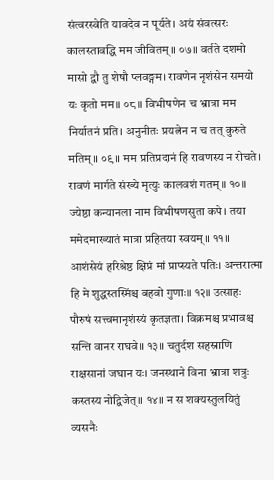संत्वरस्वेति यावदेव न पूर्यते। अयं संवत्सरः कालस्तावद्धि मम जीवितम्॥ ०७॥ वर्तते दशमो मासो द्वौ तु शेषौ प्लवङ्गम। रावणेन नृशंसेन समयो यः कृतो मम॥ ०८॥ विभीषणेन च भ्रात्रा मम निर्यातनं प्रति। अनुनीतः प्रयत्नेन न च तत् कुरुते मतिम्॥ ०९॥ मम प्रतिप्रदानं हि रावणस्य न रोचते। रावणं मार्गते संख्ये मृत्युः कालवशं गतम्॥ १०॥ ज्येष्ठा कन्यानला नाम विभीषणसुता कपे। तया ममेदमाख्यातं मात्रा प्रहितया स्वयम्॥ ११॥ आशंसेयं हरिश्रेष्ठ क्षिप्रं मां प्राप्स्यते पतिः। अन्तरात्मा हि मे शुद्धस्तस्मिंश्च बहवो गुणाः॥ १२॥ उत्साहः पौरुषं सत्त्वमानृशंस्यं कृतज्ञता। विक्रमश्च प्रभावश्च सन्ति वानर राघवे॥ १३॥ चतुर्दश सहस्राणि राक्षसानां जघान यः। जनस्थाने विना भ्रात्रा शत्रुः कस्तस्य नोद्विजेत्॥ १४॥ न स शक्यस्तुलयितुं व्यसनैः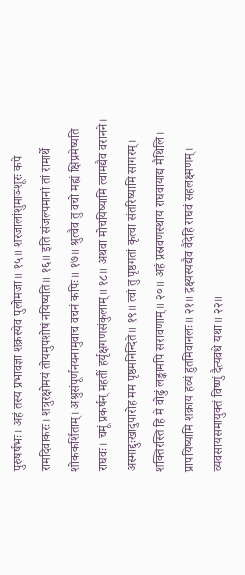पुरुषर्षभः। अहं तस्य प्रभावज्ञा शक्रस्येव पुलोमजा॥ १५॥ शरजालांशुमाञ्शूरः कपे रामदिवाकरः। शत्रुरक्षोमयं तोयमुपशोषं नयिष्यति॥ १६॥ इति संजल्पमानां तां रामार्थे शोककर्शिताम्। अश्रुसंपूर्णनयनामुवाच वचनं कपिः॥ १७॥ श्रुत्वैव तु वचो मह्यं क्षिप्रमेष्यति राघवः। चमूं प्रकर्षन् महतीं हर्यृक्षगणसंकुलाम्॥ १८॥ अथवा मोचयिष्यामि त्वामद्यैव वरानने। अस्माद्दुःखादुपारोह मम पृष्ठमनिन्दिते॥ १९॥ त्वां तु पृष्ठगतां कृत्वा संतरिष्यामि सागरम्। शक्तिरस्ति हि मे वोढुं लङ्कामपि सरावणाम्॥ २०॥ अहं प्रस्रवणस्थाय राघवायाद्य मैथिलि। प्रापयिष्यामि शक्राय हव्यं हुतमिवानलः॥ २१॥ द्रक्ष्यस्यद्यैव वैदेहि राघवं सहलक्ष्मणम्। व्यवसायसमायुक्तं विष्णुं दैत्यवधे यथा॥ २२॥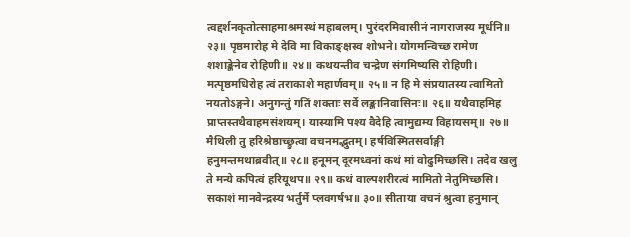त्वद्दर्शनकृतोत्साहमाश्रमस्थं महाबलम्। पुरंदरमिवासीनं नागराजस्य मूर्धनि॥ २३॥ पृष्ठमारोह मे देवि मा विकाङ्क्षस्व शोभने। योगमन्विच्छ रामेण शशाङ्केनेव रोहिणी॥ २४॥ कथयन्तीव चन्द्रेण संगमिष्यसि रोहिणी। मत्पृष्ठमधिरोह त्वं तराकाशे महार्णवम्॥ २५॥ न हि मे संप्रयातस्य त्वामितो नयतोऽङ्गने। अनुगन्तुं गतिं शक्ताः सर्वे लङ्कानिवासिनः॥ २६॥ यथैवाहमिह प्राप्तस्तथैवाहमसंशयम्। यास्यामि पश्य वैदेहि त्वामुद्यम्य विहायसम्॥ २७॥ मैथिली तु हरिश्रेष्ठाच्छ्रुत्वा वचनमद्भुतम्। हर्षविस्मितसर्वाङ्गी हनुमन्तमथाब्रवीत्॥ २८॥ हनूमन् दूरमध्वनां कथं मां वोढुमिच्छसि। तदेव खलु ते मन्ये कपित्वं हरियूथप॥ २९॥ कथं वाल्पशरीरत्वं मामितो नेतुमिच्छसि। सकाशं मानवेन्द्रस्य भर्तुर्मे प्लवगर्षभ॥ ३०॥ सीताया वचनं श्रुत्वा हनुमान्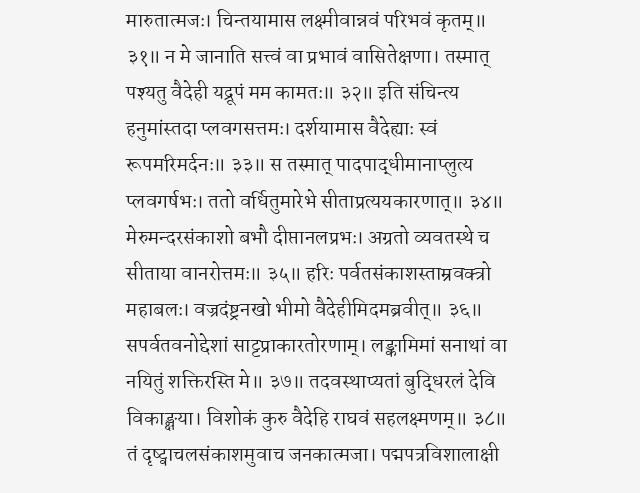मारुतात्मजः। चिन्तयामास लक्ष्मीवान्नवं परिभवं कृतम्॥ ३१॥ न मे जानाति सत्त्वं वा प्रभावं वासितेक्षणा। तस्मात् पश्यतु वैदेही यद्रूपं मम कामतः॥ ३२॥ इति संचिन्त्य हनुमांस्तदा प्लवगसत्तमः। दर्शयामास वैदेह्याः स्वं रूपमरिमर्दनः॥ ३३॥ स तस्मात् पादपाद्धीमानाप्लुत्य प्लवगर्षभः। ततो वर्धितुमारेभे सीताप्रत्ययकारणात्॥ ३४॥ मेरुमन्दरसंकाशो बभौ दीप्तानलप्रभः। अग्रतो व्यवतस्थे च सीताया वानरोत्तमः॥ ३५॥ हरिः पर्वतसंकाशस्ताम्रवक्त्रो महाबलः। वज्रदंष्ट्रनखो भीमो वैदेहीमिदमब्रवीत्॥ ३६॥ सपर्वतवनोद्देशां साट्टप्राकारतोरणाम्। लङ्कामिमां सनाथां वा नयितुं शक्तिरस्ति मे॥ ३७॥ तदवस्थाप्यतां बुद्धिरलं देवि विकाङ्क्षया। विशोकं कुरु वैदेहि राघवं सहलक्ष्मणम्॥ ३८॥ तं दृष्ट्वाचलसंकाशमुवाच जनकात्मजा। पद्मपत्रविशालाक्षी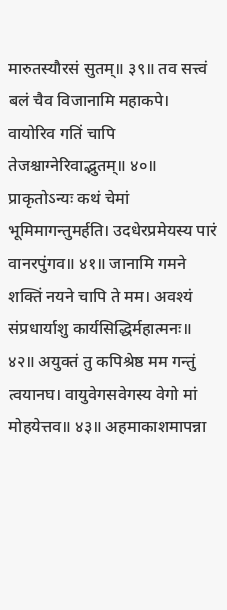मारुतस्यौरसं सुतम्॥ ३९॥ तव सत्त्वं बलं चैव विजानामि महाकपे। वायोरिव गतिं चापि तेजश्चाग्नेरिवाद्भुतम्॥ ४०॥ प्राकृतोऽन्यः कथं चेमां भूमिमागन्तुमर्हति। उदधेरप्रमेयस्य पारं वानरपुंगव॥ ४१॥ जानामि गमने शक्तिं नयने चापि ते मम। अवश्यं संप्रधार्याशु कार्यसिद्धिर्महात्मनः॥ ४२॥ अयुक्तं तु कपिश्रेष्ठ मम गन्तुं त्वयानघ। वायुवेगसवेगस्य वेगो मां मोहयेत्तव॥ ४३॥ अहमाकाशमापन्ना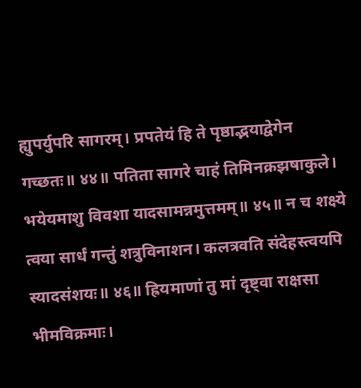ह्युपर्युपरि सागरम्। प्रपतेयं हि ते पृष्ठाद्भयाद्वेगेन गच्छतः॥ ४४॥ पतिता सागरे चाहं तिमिनक्रझषाकुले। भयेयमाशु विवशा यादसामन्नमुत्तमम्॥ ४५॥ न च शक्ष्ये त्वया सार्धं गन्तुं शत्रुविनाशन। कलत्रवति संदेहस्त्वयपि स्यादसंशयः॥ ४६॥ ह्रियमाणां तु मां दृष्ट्वा राक्षसा भीमविक्रमाः।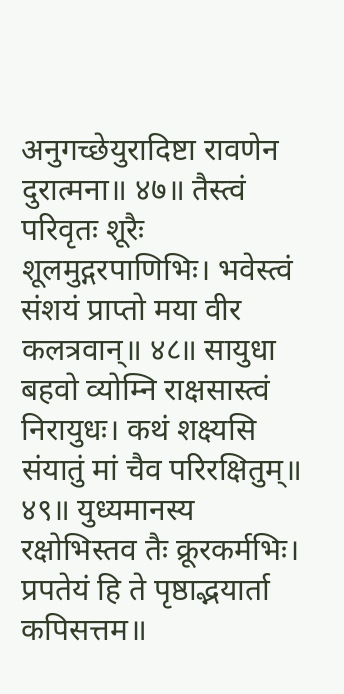अनुगच्छेयुरादिष्टा रावणेन दुरात्मना॥ ४७॥ तैस्त्वं परिवृतः शूरैः शूलमुद्गरपाणिभिः। भवेस्त्वं संशयं प्राप्तो मया वीर कलत्रवान्॥ ४८॥ सायुधा बहवो व्योम्नि राक्षसास्त्वं निरायुधः। कथं शक्ष्यसि संयातुं मां चैव परिरक्षितुम्॥ ४९॥ युध्यमानस्य रक्षोभिस्तव तैः क्रूरकर्मभिः। प्रपतेयं हि ते पृष्ठाद्भयार्ता कपिसत्तम॥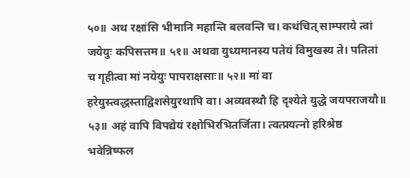५०॥ अथ रक्षांसि भीमानि महान्ति बलवन्ति च। कथंचित् साम्पराये त्वां जयेयुः कपिसत्तम॥ ५१॥ अथवा युध्यमानस्य पतेयं विमुखस्य ते। पतितां च गृहीत्वा मां नयेयुः पापराक्षसाः॥ ५२॥ मां वा हरेयुस्त्वद्धस्ताद्विशसेयुरथापि वा। अव्यवस्थौ हि दृश्येते युद्धे जयपराजयौ॥ ५३॥ अहं वापि विपद्येयं रक्षोभिरभितर्जिता। त्वत्प्रयत्नो हरिश्रेष्ठ भवेन्निष्फल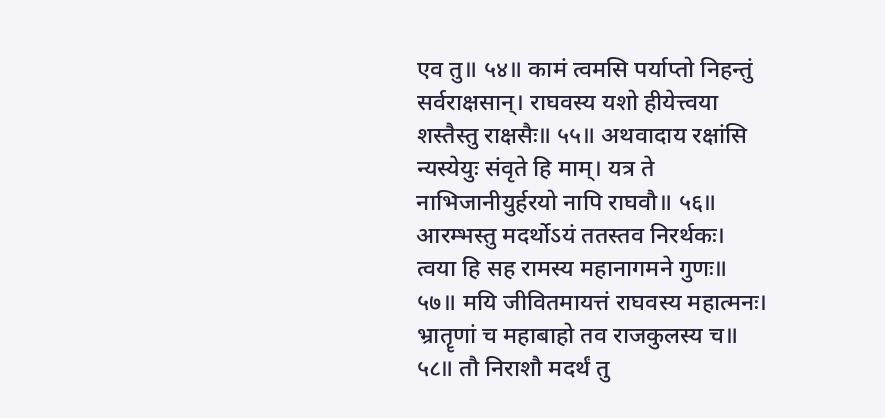एव तु॥ ५४॥ कामं त्वमसि पर्याप्तो निहन्तुं सर्वराक्षसान्। राघवस्य यशो हीयेत्त्वया शस्तैस्तु राक्षसैः॥ ५५॥ अथवादाय रक्षांसि न्यस्येयुः संवृते हि माम्। यत्र ते नाभिजानीयुर्हरयो नापि राघवौ॥ ५६॥ आरम्भस्तु मदर्थोऽयं ततस्तव निरर्थकः। त्वया हि सह रामस्य महानागमने गुणः॥ ५७॥ मयि जीवितमायत्तं राघवस्य महात्मनः। भ्रातॄणां च महाबाहो तव राजकुलस्य च॥ ५८॥ तौ निराशौ मदर्थं तु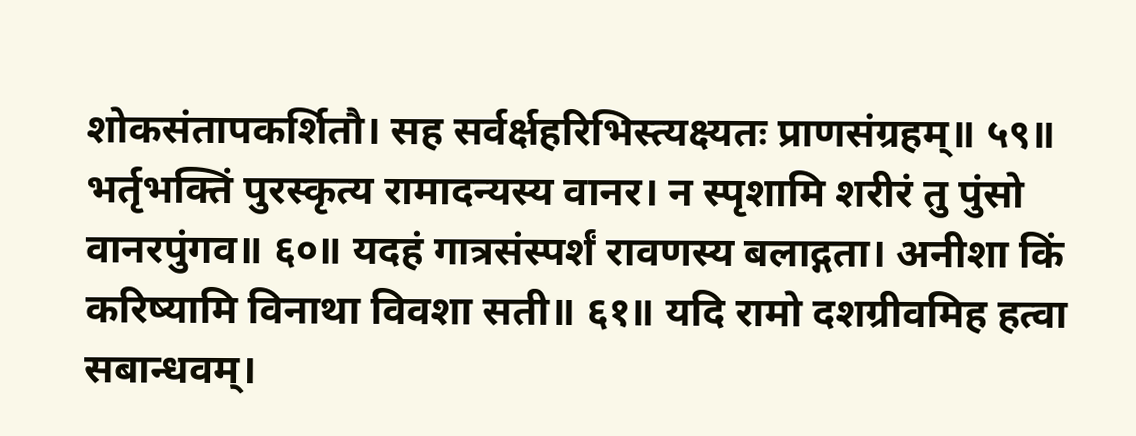शोकसंतापकर्शितौ। सह सर्वर्क्षहरिभिस्त्यक्ष्यतः प्राणसंग्रहम्॥ ५९॥ भर्तृभक्तिं पुरस्कृत्य रामादन्यस्य वानर। न स्पृशामि शरीरं तु पुंसो वानरपुंगव॥ ६०॥ यदहं गात्रसंस्पर्शं रावणस्य बलाद्गता। अनीशा किं करिष्यामि विनाथा विवशा सती॥ ६१॥ यदि रामो दशग्रीवमिह हत्वा सबान्धवम्।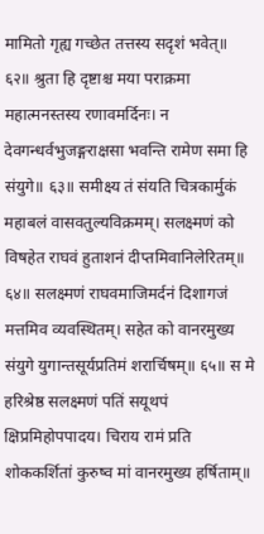मामितो गृह्य गच्छेत तत्तस्य सदृशं भवेत्॥ ६२॥ श्रुता हि दृष्टाश्च मया पराक्रमा महात्मनस्तस्य रणावमर्दिनः। न देवगन्धर्वभुजङ्गराक्षसा भवन्ति रामेण समा हि संयुगे॥ ६३॥ समीक्ष्य तं संयति चित्रकार्मुकं महाबलं वासवतुल्यविक्रमम्। सलक्ष्मणं को विषहेत राघवं हुताशनं दीप्तमिवानिलेरितम्॥ ६४॥ सलक्ष्मणं राघवमाजिमर्दनं दिशागजं मत्तमिव व्यवस्थितम्। सहेत को वानरमुख्य संयुगे युगान्तसूर्यप्रतिमं शरार्चिषम्॥ ६५॥ स मे हरिश्रेष्ठ सलक्ष्मणं पतिं सयूथपं क्षिप्रमिहोपपादय। चिराय रामं प्रति शोककर्शितां कुरुष्व मां वानरमुख्य हर्षिताम्॥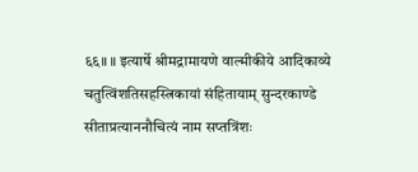६६॥ ॥ इत्यार्षे श्रीमद्रामायणे वाल्मीकीये आदिकाव्ये चतुत्विंशतिसहस्त्रिकायां संहितायाम् सुन्दरकाण्डे सीताप्रत्याननौचित्यं नाम सप्तत्रिंशः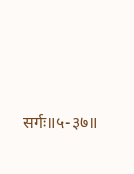सर्गः॥५-३७॥